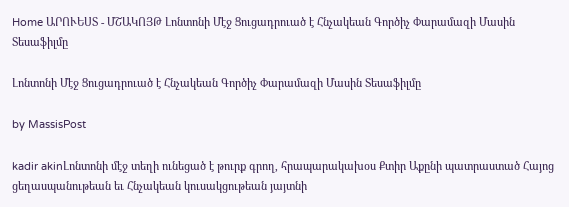Home ԱՐՈՒԵՍՏ - ՄՇԱԿՈՅԹ Լոնտոնի Մէջ Ցուցադրուած է Հնչակեան Գործիչ Փարամազի Մասին Տեսաֆիլմը

Լոնտոնի Մէջ Ցուցադրուած է Հնչակեան Գործիչ Փարամազի Մասին Տեսաֆիլմը

by MassisPost

kadir akinԼոնտոնի մէջ տեղի ունեցած է թուրք գրող, հրապարակախօս Քտիր Աքընի պատրաստած Հայոց ցեղասպանութեան եւ Հնչակեան կուսակցութեան յայտնի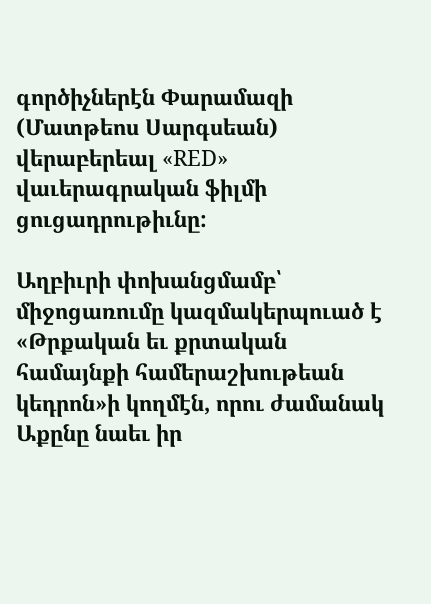գործիչներէն Փարամազի (Մատթեոս Սարգսեան) վերաբերեալ «RED» վաւերագրական ֆիլմի ցուցադրութիւնը:

Աղբիւրի փոխանցմամբ՝ միջոցառումը կազմակերպուած է «Թրքական եւ քրտական համայնքի համերաշխութեան կեդրոն»ի կողմէն, որու ժամանակ Աքընը նաեւ իր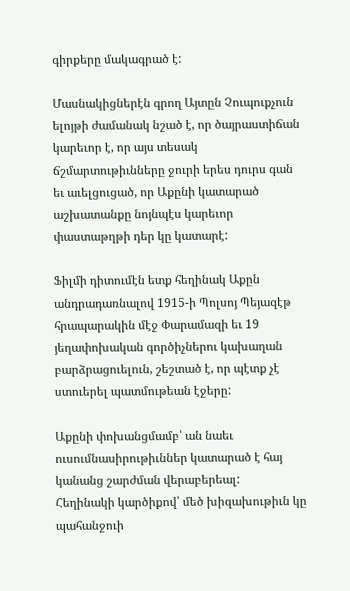գիրքերը մակագրած է:

Մասնակիցներէն գրող Այտըն Չուպուքչուն ելոյթի ժամանակ նշած է, որ ծայրաստիճան կարեւոր է, որ այս տեսակ ճշմարտութիւնները ջուրի երես դուրս գան եւ աւելցուցած, որ Աքընի կատարած աշխատանքը նոյնպէս կարեւոր փաստաթղթի դեր կը կատարէ:

Ֆիլմի դիտումէն ետք հեղինակ Աքըն անդրադառնալով 1915-ի Պոլսոյ Պեյազէթ հրապարակին մէջ Փարամազի եւ 19 յեղափոխական գործիչներու կախաղան բարձրացուելուն, շեշտած է, որ պէտք չէ ստուերել պատմութեան էջերը:

Աքընի փոխանցմամբ՝ ան նաեւ ուսումնասիրութիւններ կատարած է հայ կանանց շարժման վերաբերեալ:
Հեղինակի կարծիքով՝ մեծ խիզախութիւն կը պահանջուի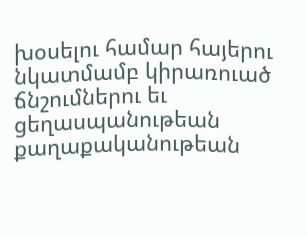խօսելու համար հայերու նկատմամբ կիրառուած ճնշումներու եւ ցեղասպանութեան քաղաքականութեան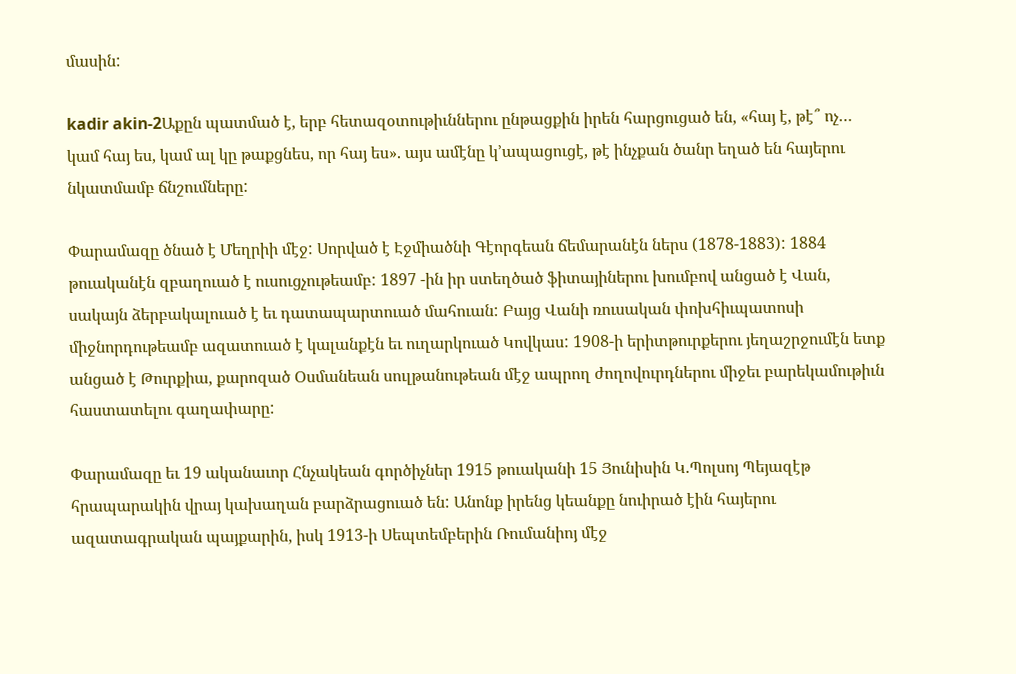մասին:

kadir akin-2Աքըն պատմած է, երբ հետազօտութիւններու ընթացքին իրեն հարցուցած են, «հայ է, թէ՞ ոչ… կամ հայ ես, կամ ալ կը թաքցնես, որ հայ ես». այս ամէնը կ’ապացուցէ, թէ ինչքան ծանր եղած են հայերու նկատմամբ ճնշումները:

Փարամազը ծնած է Մեղրիի մէջ: Սորված է Էջմիածնի Գէորգեան ճեմարանէն ներս (1878-1883): 1884 թուականէն զբաղուած է ուսուցչութեամբ: 1897 -ին իր ստեղծած ֆիտայիներու խումբով անցած է Վան, սակայն ձերբակալուած է եւ դատապարտուած մահուան: Բայց Վանի ռուսական փոխհիւպատոսի միջնորդութեամբ ազատուած է կալանքէն եւ ուղարկուած Կովկաս: 1908-ի երիտթուրքերու յեղաշրջումէն ետք անցած է Թուրքիա, քարոզած Օսմանեան սուլթանութեան մէջ ապրող ժողովուրդներու միջեւ բարեկամութիւն հաստատելու գաղափարը:

Փարամազը եւ 19 ականաւոր Հնչակեան գործիչներ 1915 թուականի 15 Յունիսին Կ.Պոլսոյ Պեյազէթ հրապարակին վրայ կախաղան բարձրացուած են: Անոնք իրենց կեանքը նուիրած էին հայերու ազատագրական պայքարին, իսկ 1913-ի Սեպտեմբերին Ռումանիոյ մէջ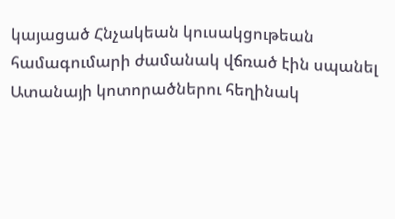կայացած Հնչակեան կուսակցութեան համագումարի ժամանակ վճռած էին սպանել Ատանայի կոտորածներու հեղինակ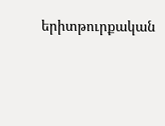երիտթուրքական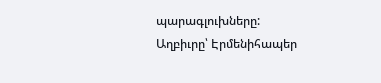պարագլուխները:
Աղբիւրը՝ Էրմենիհապեր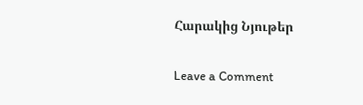Հարակից Նյութեր

Leave a Comment